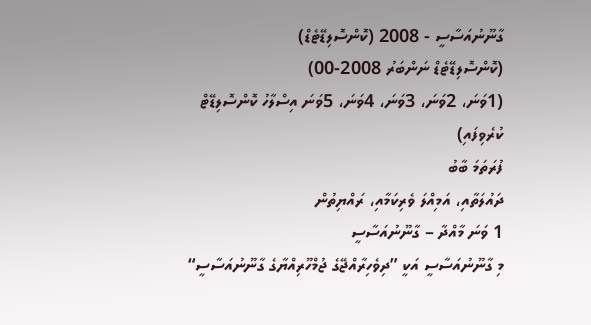ގާނޫނުއަސާސީ - 2008 (ކޮންސޮލިޑޭޓެޑް)
(ކޮންސޮލިޑޭޓެޑް ނަންބަރު 2008-00)
(1ވަނަ، 2ވަނަ، 3ވަނަ، 4ވަނަ، 5ވަނަ އިސްލާހު ކޮންސޮލިޑޭޓް ކުރެވިފައި)
ފުރަތަމަ ބާބު
ދައުލަތާއި، އަމިއްލަ ވެރިކަމާއި، ރައްޔިތުން
1 ވަނަ މާއްދާ – ގާނޫނުއަސާސީ
މި ގާނޫނުއަސާސީ އަކީ ”ދިވެހިރާއްޖޭގެ ޖުމްހޫރިއްޔާގެ ގާނޫނުއަސާސީ“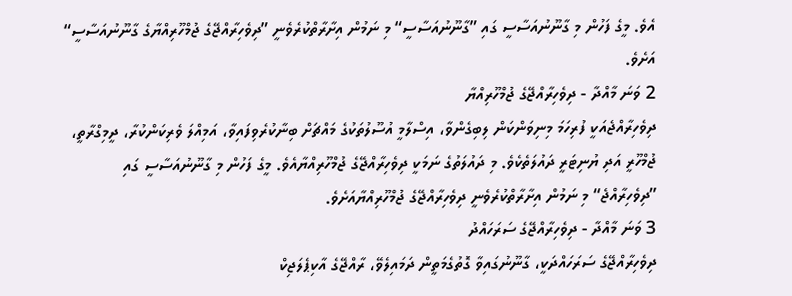އެވެ. މީގެ ފަހުން މި ގާނޫނުއަސާސީ ގައި ”ގާނޫނުއަސާސީ“ މި ނަމުން އިށާރާތްކުރެވެނީ ”ދިވެހިރާއްޖޭގެ ޖުމްހޫރިއްޔާގެ ގާނޫނުއަސާސީ“ އަށެވެ.
2 ވަނަ މާއްދާ - ދިވެހިރާއްޖޭގެ ޖުމްހޫރިއްޔާ
ދިވެހިރާއްޖެއަކީ ފުރިހަމަ މިނިވަންކަން ލިބިގެންވާ، އިސްލާމީ އުސޫލުތަކުގެ މައްޗަށް ބިނާކުރެވިފައިވާ، އަމިއްލަ ވެރިކަންކުރާ، ދީމިގްރާތީ، ޖުމްހޫރީ އަދި ޔުނިޓަރީ ދައުލަތެކެވެ. މި ދައުލަތުގެ ނަމަކީ ދިވެހިރާއްޖޭގެ ޖުމްހޫރިއްޔާއެވެ. މީގެ ފަހުން މި ގާނޫނުއަސާސީ ގައި ”ދިވެހިރާއްޖެ“ މި ނަމުން އިށާރާތްކުރެވެނީ ދިވެހިރާއްޖޭގެ ޖުމްހޫރިއްޔާއަށެވެ.
3 ވަނަ މާއްދާ - ދިވެހިރާއްޖޭގެ ސަރަހައްދު
ދިވެހިރާއްޖޭގެ ސަރަހައްދަކީ، ގާނޫނުގައިވާ ގޮތުގެމަތީން ދަމައިލެވޭ، ރާއްޖޭގެ އާކިޕެލަޖިކް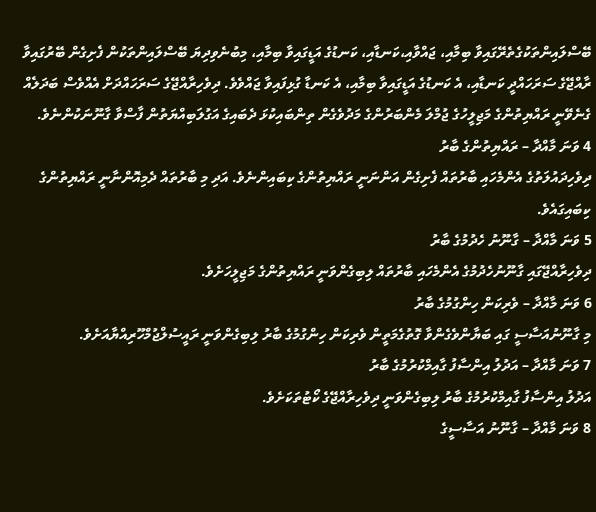ބޭސްލައިންތަކުގެތެރޭގައިވާ ބިމާއި، ޖައްވާއި،ކަނޑާއި، ކަނޑުގެ އަޑީގައިވާ ބިމާއި، މިބުނެވިދިޔަ ބޭސްލައިންތަކުން ފެށިގެން ބޭރުގައިވާ ރާއްޖޭގެ ސަރަހައްދީ ކަނޑާއި، އެ ކަނޑުގެ އަޑީގައިވާ ބިމާއި، އެ ކަނޑާ ގުޅިފައިވާ ޖައްވެވެ. ދިވެހިރާއްޖޭގެ ސަރަހައްދަށް އެއްވެސް ބަދަލެއް ގެނެވޭނީ ރައްޔިތުންގެ މަޖިލީހުގެ ޖުމްލަ މެންބަރުންގެ މަދުވެގެން ތިންބައިކުޅަ ދެބައިގެ އަގުލަބިއްޔަތުން ފާސްވާ ގާނޫނަކުންނެވެ.
4 ވަނަ މާއްދާ – ރައްޔިތުންގެ ބާރު
ދިވެހިދައުލަތުގެ އެންމެހައި ބާރުތައް ފެށިގެން އަންނަނީ ރައްޔިތުންގެ ކިބައިންނެވެ. އަދި މި ބާރުތައް ދެމިއޮންނާނީ ރައްޔިތުންގެ ކިބައިގައެވެ.
5 ވަނަ މާއްދާ – ގާނޫނު ހެދުމުގެ ބާރު
ދިވެހިރާއްޖޭގައި ގާނޫނުހެދުމުގެ އެންމެހައި ބާރުތައް ލިބިގެންވަނީ ރައްޔިތުންގެ މަޖިލީހަށެވެ.
6 ވަނަ މާއްދާ – ވެރިކަން ހިންގުމުގެ ބާރު
މި ގާނޫނުއަސާސީ ގައި ބަޔާންވެގެންވާ ގޮތުގެމަތީން ވެރިކަން ހިންގުމުގެ ބާރު ލިބިގެންވަނީ ރައީސުލްޖުމްހޫރިއްޔާއަށެވެ.
7 ވަނަ މާއްދާ – އަދުލު އިންސާފު ގާއިމްކުރުމުގެ ބާރު
އަދުލު އިންސާފު ގާއިމްކުރުމުގެ ބާރު ލިބިގެންވަނީ ދިވެހިރާއްޖޭގެ ކޯޓުތަކަށެވެ.
8 ވަނަ މާއްދާ – ގާނޫނު އަސާސީގެ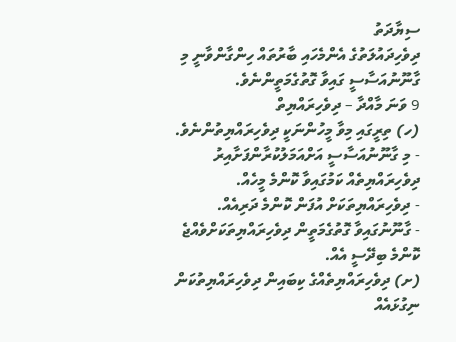ސިޔާދަތު
ދިވެހިދައުލަތުގެ އެންމެހައި ބާރުތައް ހިންގާންވާނީ މި ގާނޫނުއަސާސީ ގައިވާ ގޮތުގެމަތީންނެވެ.
9 ވަނަ މާއްދާ – ދިވެހިރައްޔިތް
(ހ) ތިރީގައި މިވާ މީހުންނަކީ ދިވެހިރައްޔިތުންނެވެ.
- މި ގާނޫނުއަސާސީ އަށްއަމަލުކުރާންފަށާއިރު ދިވެހިރައްޔިތެއް ކަމުގައިވާ ކޮންމެ މީހެއް.
- ދިވެހިރައްޔިތަކަށް އުފަން ކޮންމެ ދަރިއެއް.
- ގާނޫނުގައިވާ ގޮތުގެމަތީން ދިވެހިރައްޔިތަކަށްވެއްޖެ ކޮންމެ ބިދޭސީ އެއް.
(ށ) ދިވެހިރައްޔިތެއްގެ ކިބައިން ދިވެހިރައްޔިތުކަން ނިގުޅައެއް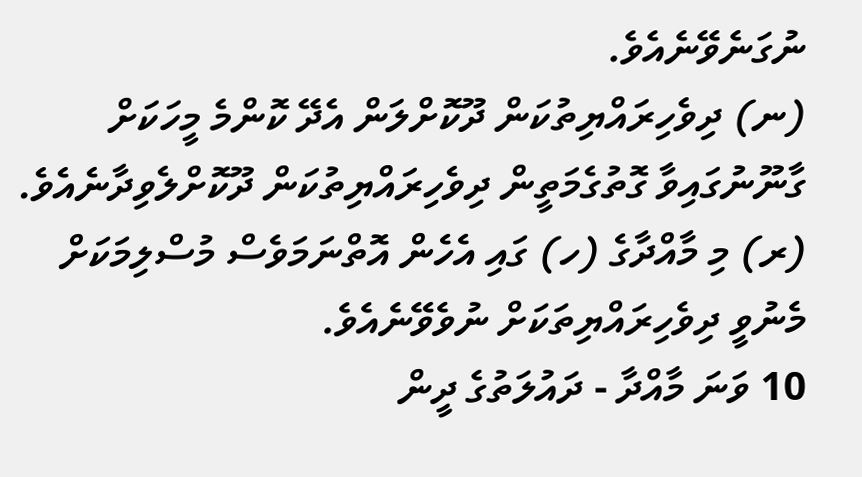ނުގަނެވޭނެއެވެ.
(ނ) ދިވެހިރައްޔިތުކަން ދޫކޮށްލަން އެދޭ ކޮންމެ މީހަކަށް ގާނޫނުގައިވާ ގޮތުގެމަތީން ދިވެހިރައްޔިތުކަން ދޫކޮށްލެވިދާނެއެވެ.
(ރ) މި މާއްދާގެ (ހ) ގައި އެހެން އޮތްނަމަވެސް މުސްލިމަކަށް މެނުވީ ދިވެހިރައްޔިތަކަށް ނުވެވޭނެއެވެ.
10 ވަނަ މާއްދާ - ދައުލަތުގެ ދީން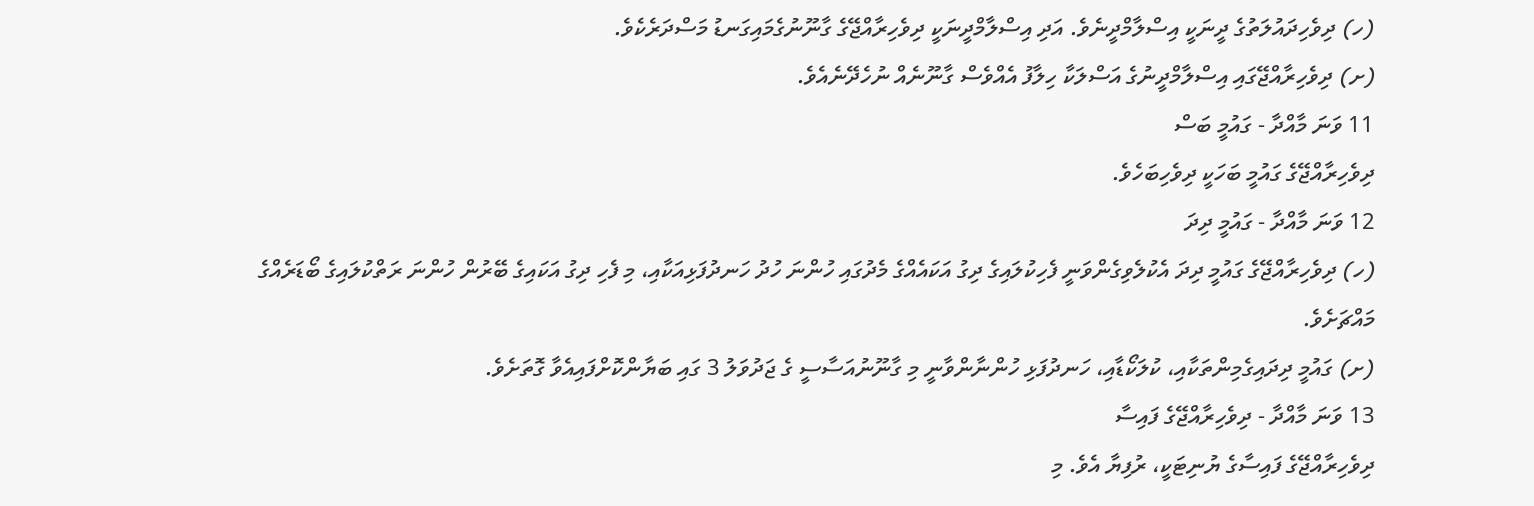(ހ) ދިވެހިދައުލަތުގެ ދީނަކީ އިސްލާމްދީނެވެ. އަދި އިސްލާމްދީނަކީ ދިވެހިރާއްޖޭގެ ގާނޫނުގެމައިގަނޑު މަސްދަރެކެވެ.
(ށ) ދިވެހިރާއްޖޭގައި އިސްލާމްދީނުގެ އަސްލަކާ ހިލާފު އެއްވެސް ގާނޫނެއް ނުހެދޭނެއެވެ.
11 ވަނަ މާއްދާ - ގައުމީ ބަސް
ދިވެހިރާއްޖޭގެ ގައުމީ ބަހަކީ ދިވެހިބަހެވެ.
12 ވަނަ މާއްދާ - ގައުމީ ދިދަ
(ހ) ދިވެހިރާއްޖޭގެ ގައުމީ ދިދަ އެކުލެވިގެންވަނީ ފެހިކުލައިގެ ދިގު އަކައެއްގެ މެދުގައި ހުންނަ ހުދު ހަނދުފަޅިއަކާއި، މި ފެހި ދިގު އަކައިގެ ބޭރުން ހުންނަ ރަތްކުލައިގެ ބޯޑަރެއްގެ މައްޗަށެވެ.
(ށ) ގައުމީ ދިދައިގެމިންތަކާއި، ކުލަކޯޑާއި، ހަނދުފަޅި ހުންނާންވާނީ މި ގާނޫނުއަސާސީ ގެ ޖަދުވަލު 3 ގައި ބަޔާންކޮށްފައިއެވާ ގޮތަށެވެ.
13 ވަނަ މާއްދާ - ދިވެހިރާއްޖޭގެ ފައިސާ
ދިވެހިރާއްޖޭގެ ފައިސާގެ ޔުނިޓަކީ، ރުފިޔާ އެވެ. މި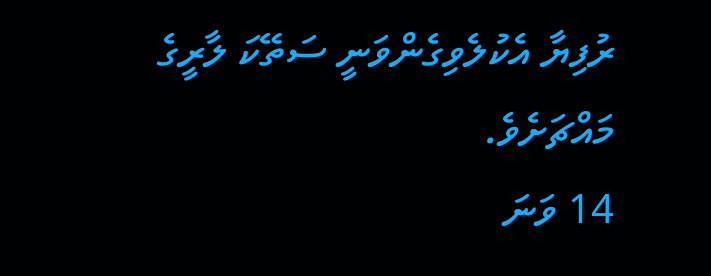ރުފިޔާ އެކުލެވިގެންވަނީ ސަތޭކަ ލާރީގެ މައްޗަށެވެ.
14 ވަނަ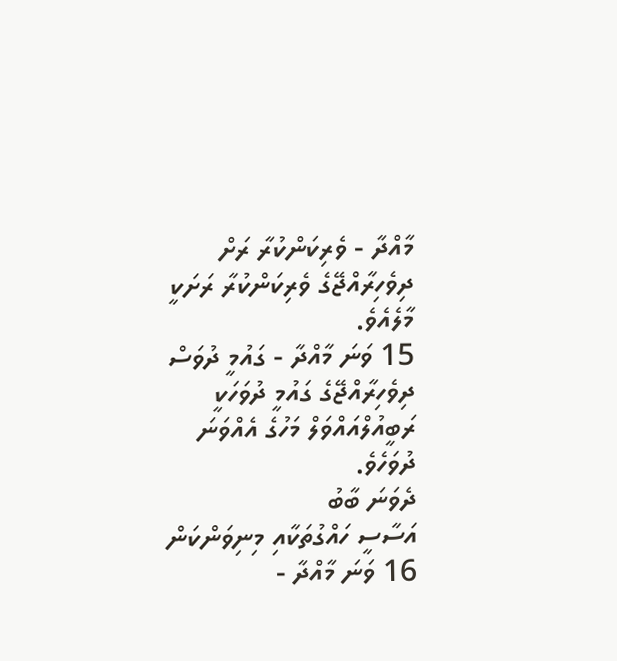މާއްދާ - ވެރިކަންކުރާ ރަށް
ދިވެހިރާއްޖޭގެ ވެރިކަންކުރާ ރަށަކީ މާލެއެވެ.
15 ވަނަ މާއްދާ - ގައުމީ ދުވަސް
ދިވެހިރާއްޖޭގެ ގައުމީ ދުވަހަކީ ރަބީއުލްއައްވަލް މަހުގެ އެއްވަނަ ދުވަހެވެ.
ދެވަނަ ބާބު
އަސާސީ ހައްގުތަކާއި މިނިވަންކަން
16 ވަނަ މާއްދާ -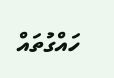ހައްގުތައް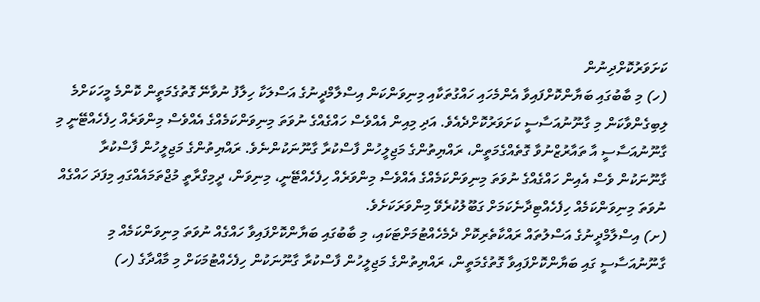ކަށަވަރުކޮށްދިނުން
(ހ) މި ބާބުގައި ބަޔާންކޮށްފައިވާ އެންމެހައި ހައްގުތަކާއި މިނިވަންކަން އިސްލާމްދީނުގެ އަސްލަކާ ހިލާފު ނުވާނޭ ގޮތުގެމަތީން ކޮންމެ މީހަކަށްމެ ލިބިގެންވާކަން މި ގާނޫނުއަސާސީ ކަށަވަރުކޮށްދެއެވެ. އަދި މިއިން އެއްވެސް ހައްގެއްގެ ނުވަތަ މިނިވަންކަމެއްގެ އެއްވެސް މިންވަރެއް ހިފެހެއްޓޭނީ މި ގާނޫނުއަސާސީ އާ ތައާރުޒްނުވާ ގޮތެއްގެމަތީން، ރައްޔިތުންގެ މަޖިލީހުން ފާސްކުރާ ގާނޫނަކުންނެވެ. ރައްޔިތުންގެ މަޖިލީހުން ފާސްކުރާ ގާނޫނަކުން ވެސް އެއިން ހައްގެއްގެ ނުވަތަ މިނިވަންކަމެއްގެ އެއްވެސް މިންވަރެއް ހިފެހެއްޓޭނީ، މިނިވަން، ދީމިގްރާތީ މުޖްތަމައެއްގައި މިފަދަ ހައްގެއް ނުވަތަ މިނިވަންކަމެއް ހިފެހެއްޓިދާނެކަމަށް ގަބޫލުކުރެވޭ މިންވަރަކަށެވެ.
(ށ) އިސްލާމްދީނުގެ އަސްލުތައް ރައްކާތެރިކޮށް ދެމެހެއްޓުމަށްޓަކައި، މި ބާބުގައި ބަޔާންކޮށްފައިވާ ހައްގެއް ނުވަތަ މިނިވަންކަމެއް މި ގާނޫނުއަސާސީ ގައި ބަޔާންކޮށްފައިވާ ގޮތުގެމަތީން، ރައްޔިތުންގެ މަޖިލީހުން ފާސްކުރާ ގާނޫނަކުން ހިފެހެއްޓުމަކަށް މި މާއްދާގެ (ހ)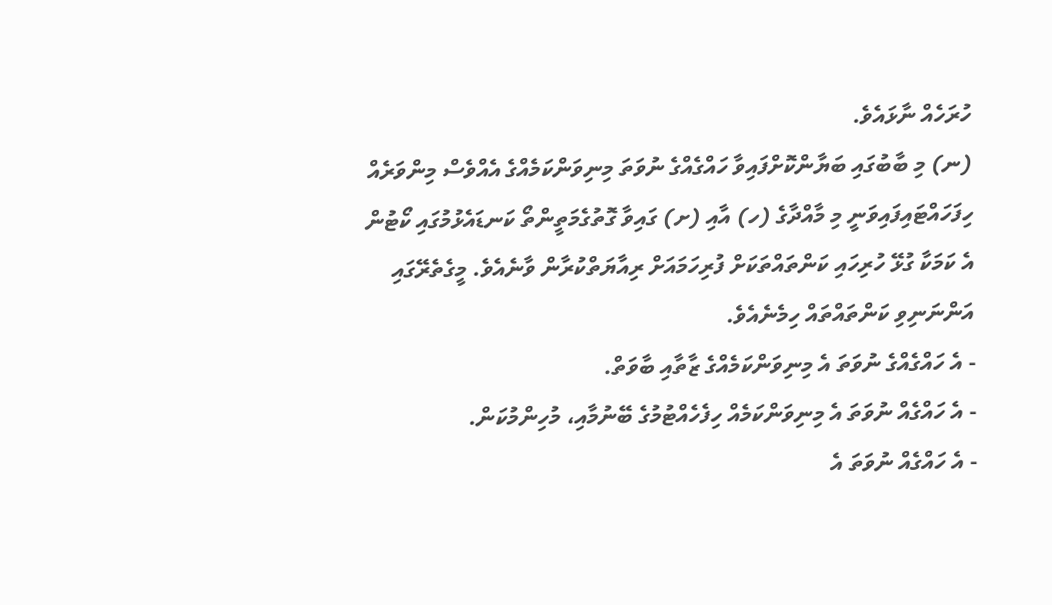ހުރަހެއް ނާޅައެވެ.
(ނ) މި ބާބުގައި ބަޔާންކޮށްފައިވާ ހައްގެއްގެ ނުވަތަ މިނިވަންކަމެއްގެ އެއްވެސް މިންވަރެއް ހިފަހައްޓައިފައިވަނީ މި މާއްދާގެ (ހ) އާއި (ށ) ގައިވާ ގޮތުގެމަތީންތޯ ކަނޑައެޅުމުގައި ކޯޓުން އެ ކަމަކާ ގުޅޭ ހުރިހައި ކަންތައްތަކަށް ފުރިހަމައަށް ރިއާޔަތްކުރާން ވާނެއެވެ. މީގެތެރޭގައި އަންނަނިވި ކަންތައްތައް ހިމެނެއެވެ.
- އެ ހައްގެއްގެ ނުވަތަ އެ މިނިވަންކަމެއްގެ ޒާތާއި ބާވަތް.
- އެ ހައްގެއް ނުވަތަ އެ މިނިވަންކަމެއް ހިފެހެއްޓުމުގެ ބޭނުމާއި، މުހިންމުކަން.
- އެ ހައްގެއް ނުވަތަ އެ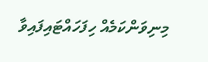މިނިވަންކަމެއް ހިފަހައްޓައިފައިވާ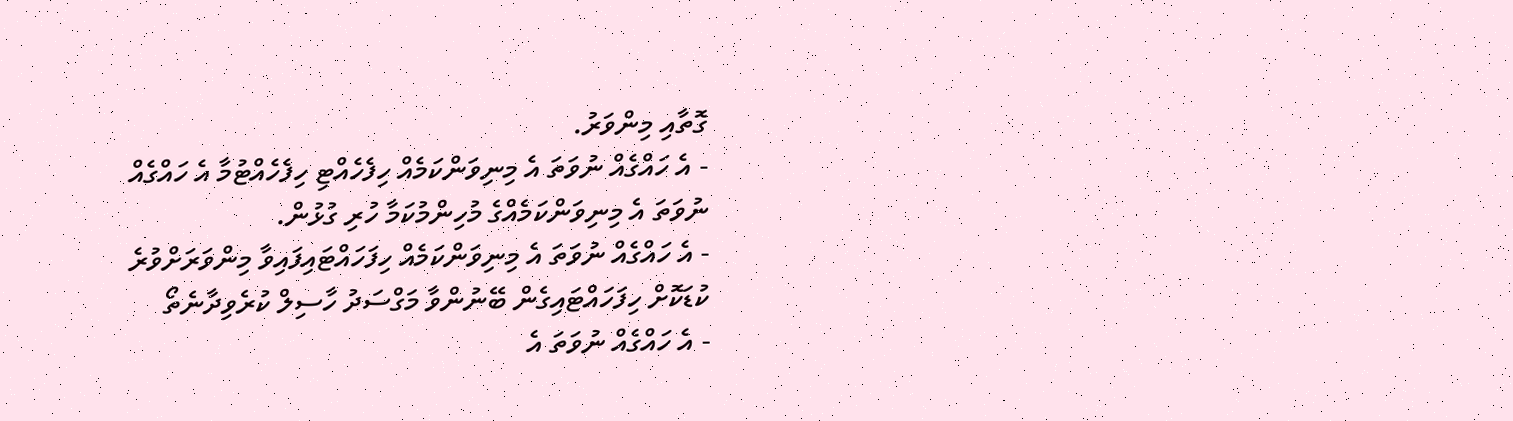ގޮތާއި މިންވަރު.
- އެ ހައްގެއް ނުވަތަ އެ މިނިވަންކަމެއް ހިފެހެއްޓި ހިފެހެއްޓުމާ އެ ހައްގެއް ނުވަތަ އެ މިނިވަންކަމެއްގެ މުހިންމުކަމާ ހުރި ގުޅުން.
- އެ ހައްގެއް ނުވަތަ އެ މިނިވަންކަމެއް ހިފަހައްޓައިފައިވާ މިންވަރަށްވުރެ ކުޑަކޮށް ހިފަހައްޓައިގެން ބޭނުންވާ މަގްސަދު ހާސިލް ކުރެވިދާނެތޯ
- އެ ހައްގެއް ނުވަތަ އެ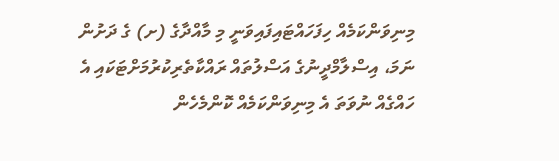މިނިވަންކަމެއް ހިފަހައްޓައިފައިވަނީ މި މާއްދާގެ (ށ) ގެ ދަށުން ނަމަ، އިސްލާމްދީނުގެ އަސްލުތައް ރައްކާތެރިކުރުމަށްޓަކައި އެ ހައްގެއް ނުވަތަ އެ މިނިވަންކަމެއް ކޮންމެހެން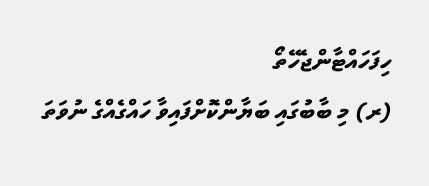ހިފަހައްޓާންޖެހޭތޯ
(ރ) މި ބާބުގައި ބަޔާންކޮށްފައިވާ ހައްގެއްގެ ނުވަތަ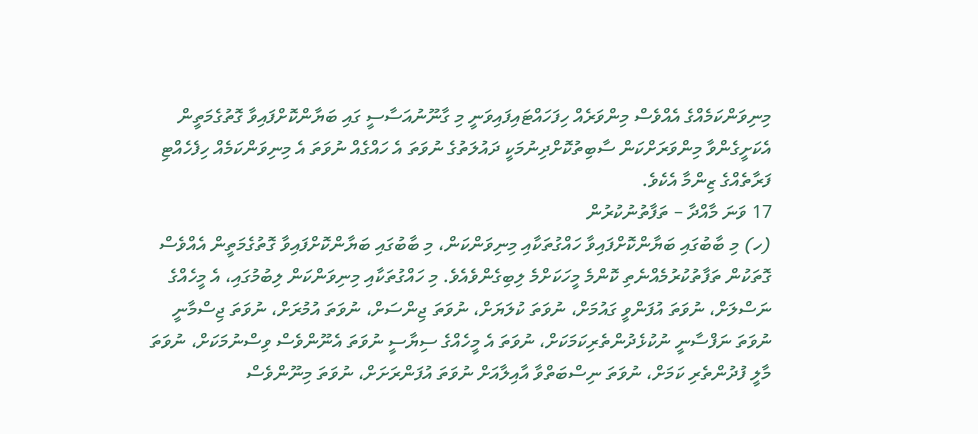މިނިވަންކަމެއްގެ އެއްވެސް މިންވަރެއް ހިފަހައްޓައިފައިވަނީ މި ގާނޫނުއަސާސީ ގައި ބަޔާންކޮށްފައިވާ ގޮތުގެމަތީން އެކަށީގެންވާ މިންވަރަށްކަން ސާބިތުކޮށްދިނުމަކީ ދައުލަތުގެ ނުވަތަ އެ ހައްގެއް ނުވަތަ އެ މިނިވަންކަމެއް ހިފެހެއްޓި ފަރާތެއްގެ ޒިންމާ އެކެވެ.
17 ވަނަ މާއްދާ – ތަފާތުނުކުރުން
(ހ) މި ބާބުގައި ބަޔާންކޮށްފައިވާ ހައްގުތަކާއި މިނިވަންކަން، މި ބާބުގައި ބަޔާންކޮށްފައިވާ ގޮތުގެމަތީން އެއްވެސް ގޮތަކުން ތަފާތުކުރުމެއްނެތި ކޮންމެ މީހަކަށްމެ ލިބިގެންވެއެވެ. މި ހައްގުތަކާއި މިނިވަންކަން ލިބުމުގައި، އެ މީހެއްގެ ނަސްލަށް، ނުވަތަ އުފަންވީ ގައުމަށް، ނުވަތަ ކުލަޔަށް، ނުވަތަ ޖިންސަށް، ނުވަތަ އުމުރަށް، ނުވަތަ ޖިސްމާނީ ނުވަތަ ނަފްސާނީ ނުކުޅެދުންތެރިކަމަކަށް، ނުވަތަ އެ މީހެއްގެ ސިޔާސީ ނުވަތަ އެނޫންވެސް ވިސްނުމަކަށް، ނުވަތަ މާލީ ފުދުންތެރި ކަމަށް، ނުވަތަ ނިސްބަތްވާ އާއިލާއަށް ނުވަތަ އުފަންރަށަށް، ނުވަތަ މިނޫންވެސް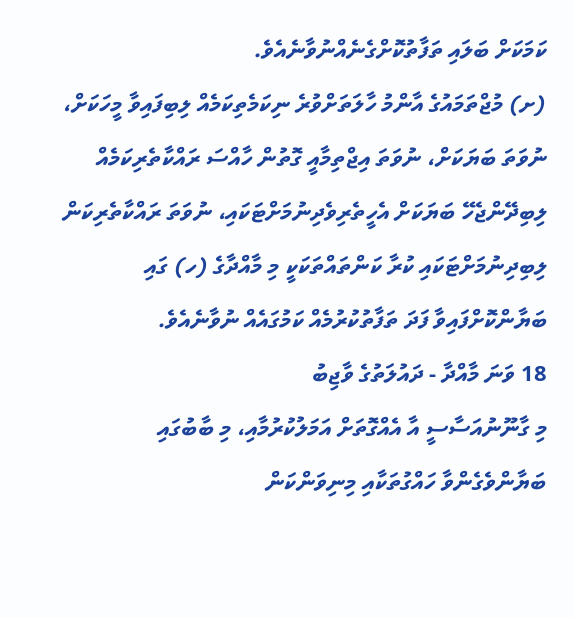ކަމަކަށް ބަލައި ތަފާތުކޮށްގެނެއްނުވާނެއެވެ.
(ށ) މުޖްތަމައުގެ އާންމު ހާލަތަށްވުރެ ނިކަމެތިކަމެއް ލިބިފައިވާ މީހަކަށް، ނުވަތަ ބަޔަކަށް، ނުވަތަ އިޖްތިމާއީ ގޮތުން ހާއްސަ ރައްކާތެރިކަމެއް ލިބިދޭންޖެހޭ ބަޔަކަށް އެހީތެރިވެދިނުމަށްޓަކައި، ނުވަތަ ރައްކާތެރިކަން ލިބިދިނުމަށްޓަކައި ކުރާ ކަންތައްތަކަކީ މި މާއްދާގެ (ހ) ގައި ބަޔާންކޮށްފައިވާ ފަދަ ތަފާތުކުރުމެއް ކަމުގައެއް ނުވާނެއެވެ.
18 ވަނަ މާއްދާ - ދައުލަތުގެ ވާޖިބު
މި ގާނޫނުއަސާސީ އާ އެއްގޮތަށް އަމަލުކުރުމާއި، މި ބާބުގައި ބަޔާންވެގެންވާ ހައްގުތަކާއި މިނިވަންކަން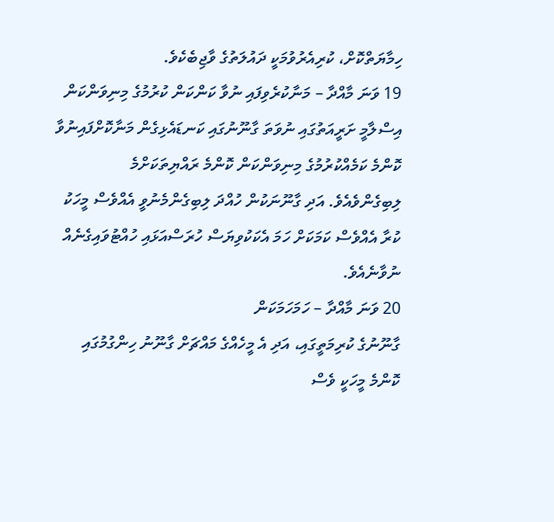ހިމާޔަތްކޮށް، ކުރިއެރުވުމަކީ ދައުލަތުގެ ވާޖިބެކެވެ.
19 ވަނަ މާއްދާ – މަނާކުރެވިފައި ނުވާ ކަންކަން ކުރުމުގެ މިނިވަންކަން
އިސްލާމީ ށަރީއަތުގައި ނުވަތަ ގާނޫނުގައި ކަނޑައެޅިގެން މަނާކޮށްފައިނުވާ ކޮންމެ ކަމެއްކުރުމުގެ މިނިވަންކަން ކޮންމެ ރައްޔިތަކަށްމެ ލިބިގެންވެއެވެ. އަދި ގާނޫނަކުން ހުއްދަ ލިބިގެންމެނުވީ އެއްވެސް މީހަކު ކުރާ އެއްވެސް ކަމަކަށް ހަމަ އެކަކުވިޔަސް ހުރަސްއަޅައި ހުއްޓުވައިގެނެއް ނުވާނެއެވެ.
20 ވަނަ މާއްދާ – ހަމަހަމަކަން
ގާނޫނުގެ ކުރިމަތީގައި، އަދި އެ މީހެއްގެ މައްޗަށް ގާނޫނު ހިންގުމުގައި ކޮންމެ މީހަކީ ވެސް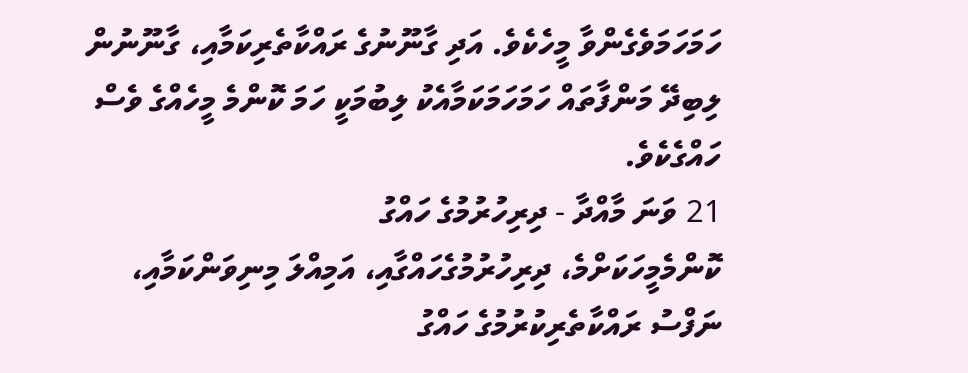ހަމަހަމަވެގެންވާ މީހެކެވެ. އަދި ގާނޫނުގެ ރައްކާތެރިކަމާއި، ގާނޫނުން ލިބިދޭ މަންފާތައް ހަމަހަމަކަމާއެކު ލިބުމަކީ ހަމަ ކޮންމެ މީހެއްގެ ވެސް ހައްގެކެވެ.
21 ވަނަ މާއްދާ - ދިރިހުރުމުގެ ހައްގު
ކޮންމެމީހަކަށްމެ، ދިރިހުރުމުގެހައްގާއި، އަމިއްލަ މިނިވަންކަމާއި، ނަފްސު ރައްކާތެރިކުރުމުގެ ހައްގު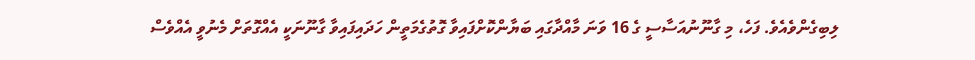ލިބިގެންވެއެވެ. ފަހެ، މި ގާނޫނުއަސާސީ ގެ 16 ވަނަ މާއްދާގައި ބަޔާންކޮށްފައިވާ ގޮތުގެމަތީން ހަދައިފައިވާ ގާނޫނަކީ އެއްގޮތަށް މެނުވީ އެއްވެސް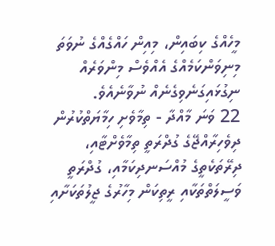މީހެއްގެ ކިބައިން، މިއިން ހައްގެއްގެ ނުވަތަ މިނިވަންކަމެއްގެ އެއްވެސް މިންވަރެއް ނިގުޅައިގަނެވިގެނެއް ނުވާނެއެވެ.
22 ވަނަ މާއްދާ - ތިމާވެށި ހިމާޔަތްކުރުން
ދިވެހިރާއްޖޭގެ ގުދްރަތީ ތިމާވެށްޓާއި، ދިރޭތަކެތީގެ މުއްސަނދިކަމާއި، ގުދްރަތީ ވަސީލަތްތަކާއި ރީތިކަން މިހާރުގެ ޖީލުތަކަށާއި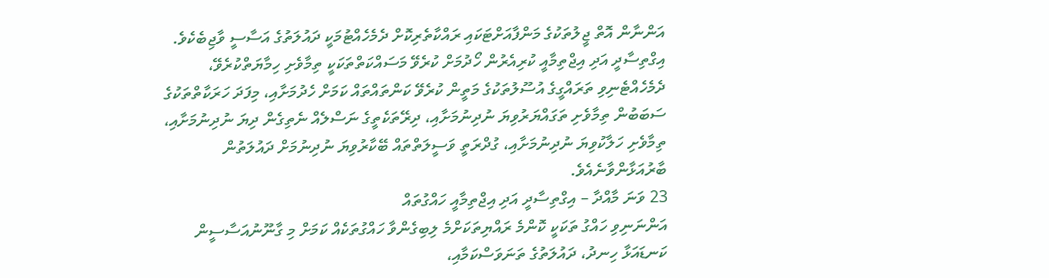އަންނާން އޮތް ޖީލުތަކުގެ މަންފާއަށްޓަކައި ރައްކާތެރިކޮށް ދެމެހެއްޓުމަކީ ދައުލަތުގެ އަސާސީ ވާޖިބެކެވެ. އިގްތިސާދީ އަދި އިޖްތިމާއީ ކުރިއެރުން ހޯދުމަށް ކުރެވޭ މަސައްކަތްތަކަކީ ތިމާވެށި ހިމާޔަތްކުރެވޭ، ދެމެހެއްޓެނިވި ތަރައްގީގެ އުސޫލުތަކުގެ މަތީން ކުރެވޭ ކަންތައްތައް ކަމަށް ހެދުމަށާއި، މިފަދަ ހަރަކާތްތަކުގެ ސަބަބުން ތިމާވެށި ތަގައްޔަރުވިޔަ ނުދިނުމަށާއި، ދިރޭތަކެތީގެ ނަސްލެއް ނެތިގެން ދިޔަ ނުދިނުމަށާއި، ތިމާވެށި ހަލާކުވިޔަ ނުދިނުމަށާއި، ގުދްރަތީ ވަސީލަތްތައް ބޭކާރުވިޔަ ނުދިނުމަށް ދައުލަތުން ބާރުއަޅާންވާނެއެވެ.
23 ވަނަ މާއްދާ – އިގްތިސާދީ އަދި އިޖްތިމާއީ ހައްގުތައް
އަންނަނިވި ހައްގު ތަކަކީ ކޮންމެ ރައްޔިތަކަށްމެ ލިބިގެންވާ ހައްގުތަކެއް ކަމަށް މި ގާނޫނުއަސާސީން ކަނޑައަޅާ ހިނދު، ދައުލަތުގެ ތަނަވަސްކަމާއި،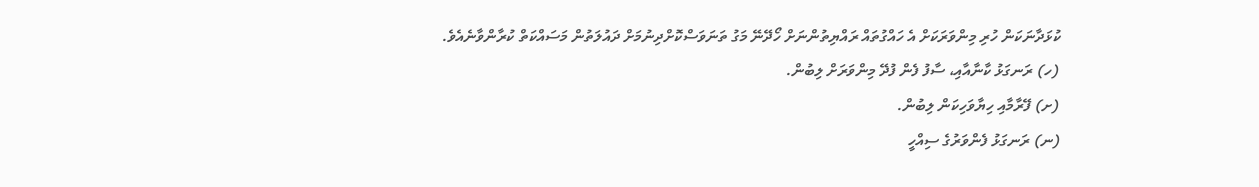ކުޅަދާނަކަން ހުރި މިންވަރަކަށް އެ ހައްގުތައް ރައްޔިތުންނަށް ހޯދޭނޭ މަގު ތަނަވަސްކޮށްދިނުމަށް ދައުލަތުން މަސައްކަތް ކުރާންވާނެއެވެ.
(ހ) ރަނގަޅު ކާނާއާއި، ސާފު ފެން ފުދޭ މިންވަރަށް ލިބުން.
(ށ) ފޭރާމާއި ހިޔާވަހިކަން ލިބުން.
(ނ) ރަނގަޅު ފެންވަރުގެ ސިއްހީ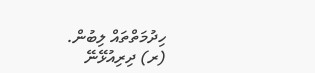ހިދުމަތްތައް ލިބުން.
(ރ) ދިރިއުޅޭނޭ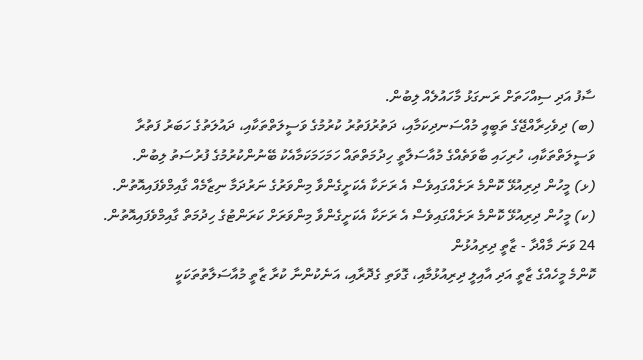ސާފު އަދި ސިއްހަތަށް ރަނގަޅު މާހައުލެއް ލިބުން.
(ބ) ދިވެހިރާއްޖޭގެ ތަބީއީ މުއްސަނދިކަމާއި، ދަތުރުފަތުރު ކުރުމުގެ ވަސީލަތްތަކާއި، ދައުލަތުގެ ހަބަރު ފަތުރާ ވަސީލަތްތަކާއި، ހުރިހައި ބާވަތެއްގެ މުއާސަލާތީ ހިދުމަތްތައް ހަމަހަމަކަމާއެކު ބޭނުންކުރުމުގެ ފުރުސަތު ލިބުން.
(ޅ) މީހުން ދިރިއުޅޭ ކޮންމެ ރަށެއްގައިވެސް އެ ރަށަކާ އެކަށީގެންވާ މިންވަރުގެ ނަރުދަމާ ނިޒާމެއް ގާއިމްވެފައިއޮތުން.
(ކ) މީހުން ދިރިއުޅޭ ކޮންމެ ރަށެއްގައިވެސް އެ ރަށަކާ އެކަށީގެންވާ މިންވަރަށް ކަރަންޓުގެ ހިދުމަތް ގާއިމްވެފައިއޮތުން.
24 ވަނަ މާއްދާ - ޒާތީ ދިރިއުޅުން
ކޮންމެ މީހެއްގެ ޒާތީ އަދި އާއިލީ ދިރިއުޅުމާއި، ގޮވަތި ގެދޮރާއި، އަނެކުންނާ ކުރާ ޒާތީ މުއާސަލާތުތަކަކީ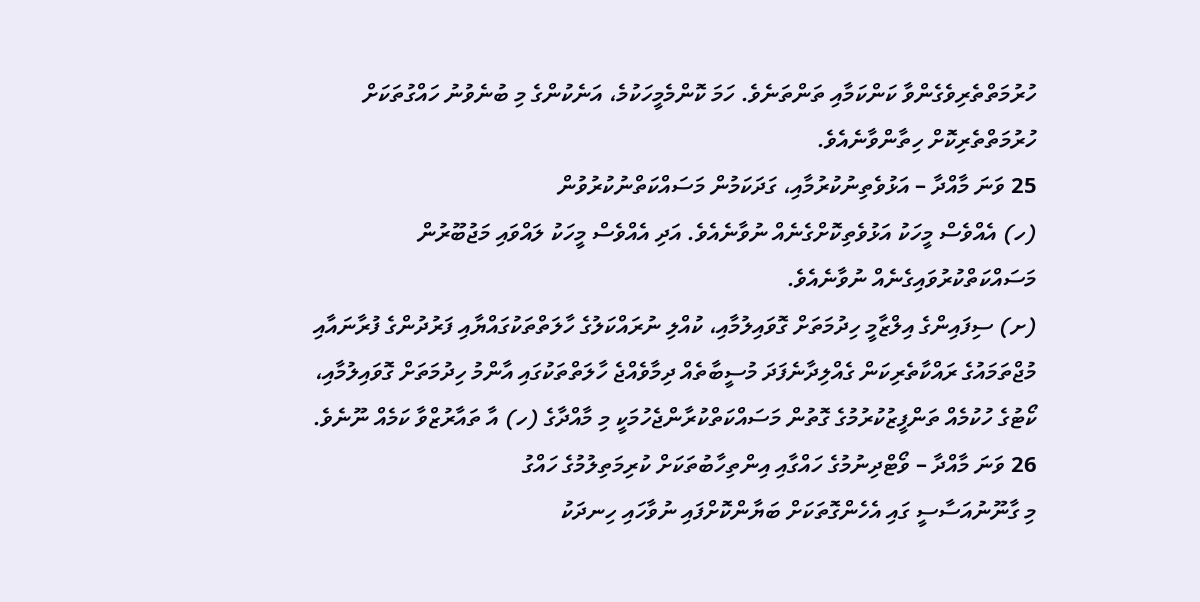ހުރުމަތްތެރިވެގެންވާ ކަންކަމާއި ތަންތަނެވެ. ހަމަ ކޮންމެމީހަކުމެ، އަނެކުންގެ މި ބުނެވުނު ހައްގުތަކަށް ހުރުމަތްތެރިކޮށް ހިތާންވާނެއެވެ.
25 ވަނަ މާއްދާ – އަޅުވެތިނުކުރުމާއި، ގަދަކަމުން މަސައްކަތްނުކުރުވުން
(ހ) އެއްވެސް މީހަކު އަޅުވެތިކޮށްގެނެއް ނުވާނެއެވެ. އަދި އެއްވެސް މީހަކު ލައްވައި މަޖުބޫރުން މަސައްކަތްކުރުވައިގެނެއް ނުވާނެއެވެ.
(ށ) ސިފައިންގެ އިލްޒާމީ ހިދުމަތަށް ގޮވައިލުމާއި، ކުއްލި ނުރައްކަލުގެ ހާލަތްތަކުގައްޔާއި ފަރުދުންގެ ފުރާނައާއި މުޖްތަމައުގެ ރައްކާތެރިކަން ގެއްލިދާނެފަދަ މުސީބާތެއް ދިމާވެއްޖެ ހާލަތްތަކުގައި އާންމު ހިދުމަތަށް ގޮވައިލުމާއި، ކޯޓުގެ ހުކުމެއް ތަންފީޒުކުރުމުގެ ގޮތުން މަސައްކަތްކުރާންޖެހުމަކީ މި މާއްދާގެ (ހ) އާ ތައާރުޒްވާ ކަމެއް ނޫނެވެ.
26 ވަނަ މާއްދާ – ވޯޓްދިނުމުގެ ހައްގާއި އިންތިހާބުތަކަށް ކުރިމަތިލުމުގެ ހައްގު
މި ގާނޫނުއަސާސީ ގައި އެހެންގޮތަކަށް ބަޔާންކޮށްފައި ނުވާހައި ހިނދަކު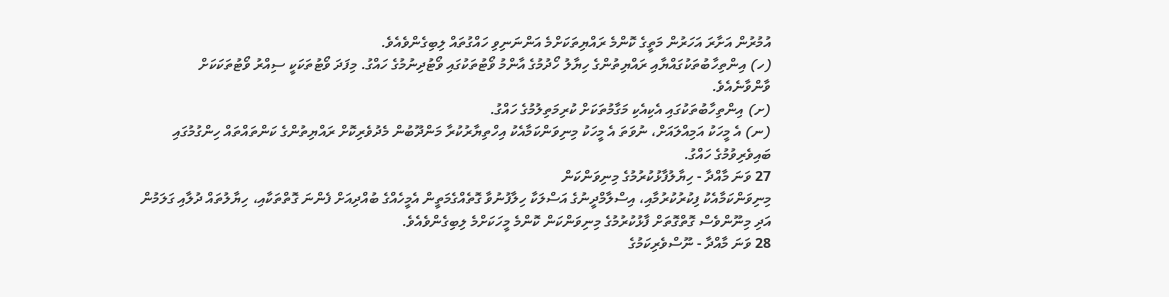އުމުރުން އަށާރަ އަހަރުން މަތީގެ ކޮންމެ ރައްޔިތަކަށްމެ އަންނަނިވި ހައްގުތައް ލިބިގެންވެއެވެ.
(ހ) އިންތިހާބުތަކުގައްޔާއި ރައްޔިތުންގެ ހިޔާލު ހޯދުމުގެ އާންމު ވޯޓުތަކުގައި ވޯޓުދިނުމުގެ ހައްގު. މިފަދަ ވޯޓުތަކަކީ ސިއްރު ވޯޓުތަކަކަށް ވާންވާނެއެވެ.
(ށ) އިންތިހާބުތަކުގައި އެކިއެކި މަގާމުތަކަށް ކުރިމަތިލުމުގެ ހައްގު.
(ނ) އެ މީހަކު އަމިއްލައަށް، ނުވަތަ އެ މީހަކު މިނިވަންކަމާއެކު އިހްތިޔާރުކުރާ މަންދޫބުން މެދުވެރިކޮށް ރައްޔިތުންގެ ކަންތައްތައް ހިންގުމުގައި ބައިވެރިވުމުގެ ހައްގު.
27 ވަނަ މާއްދާ - ހިޔާލުފާޅުކުރުމުގެ މިނިވަންކަން
މިނިވަންކަމާއެކު ފިކުރުކުރުމާއި، އިސްލާމްދީނުގެ އަސްލަކާ ހިލާފުނުވާ ގޮތެއްގެމަތީން އެމީހެއްގެ ބުއްދިއަށް ފެންނަ ގޮތްތަކާއި، ހިޔާލުތައް ދުލާއި ގަލަމުން އަދި މިނޫންވެސް ގޮތްގޮތަށް ފާޅުކުރުމުގެ މިނިވަންކަން ކޮންމެ މީހަކަށްމެ ލިބިގެންވެއެވެ.
28 ވަނަ މާއްދާ - ނޫސްވެރިކަމުގެ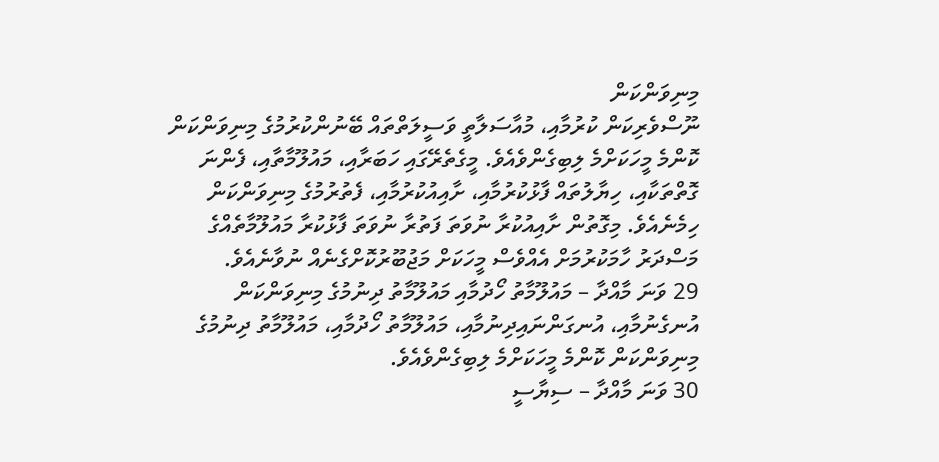މިނިވަންކަން
ނޫސްވެރިކަން ކުރުމާއި، މުއާސަލާތީ ވަސީލަތްތައް ބޭނުންކުރުމުގެ މިނިވަންކަން ކޮންމެ މީހަކަށްމެ ލިބިގެންވެއެވެ. މީގެތެރޭގައި ހަބަރާއި، މައުލޫމާތާއި، ފެންނަ ގޮތްތަކާއި، ހިޔާލުތައް ފާޅުކުރުމާއި، ށާއިއުކުރުމާއި، ފެތުރުމުގެ މިނިވަންކަން ހިމެނެއެވެ. މިގޮތުން ށާއިއުކުރާ ނުވަތަ ފަތުރާ ނުވަތަ ފާޅުކުރާ މައުލޫމާތެއްގެ މަސްދަރު ހާމަކުރުމަށް އެއްވެސް މީހަކަށް މަޖުބޫރުކޮށްގެނެއް ނުވާނެއެވެ.
29 ވަނަ މާއްދާ – މައުލޫމާތު ހޯދުމާއި މައުލޫމާތު ދިނުމުގެ މިނިވަންކަން
އުނގެނުމާއި، އުނގަންނައިދިނުމާއި، މައުލޫމާތު ހޯދުމާއި، މައުލޫމާތު ދިނުމުގެ މިނިވަންކަން ކޮންމެ މީހަކަށްމެ ލިބިގެންވެއެވެ.
30 ވަނަ މާއްދާ – ސިޔާސީ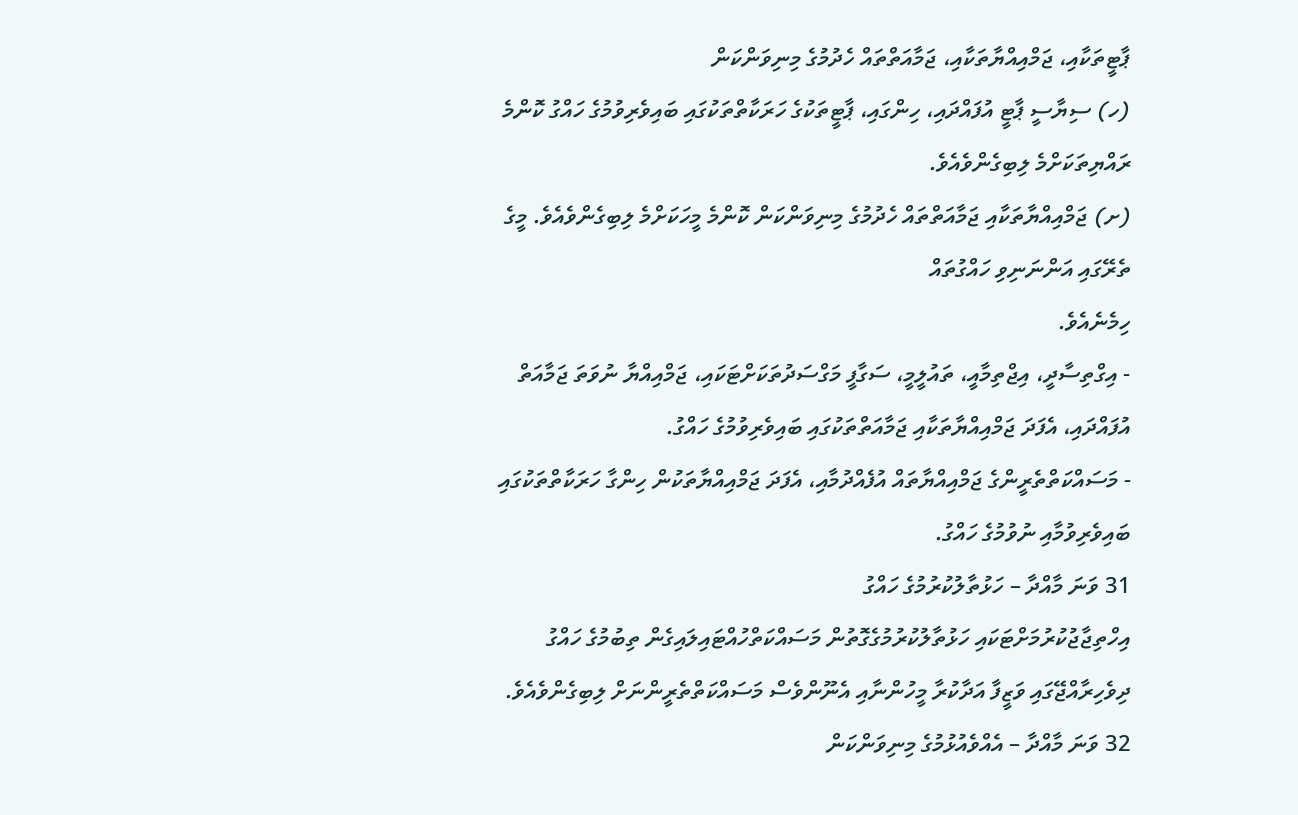ޕާޓީތަކާއި، ޖަމްއިއްޔާތަކާއި، ޖަމާއަތްތައް ހެދުމުގެ މިނިވަންކަން
(ހ) ސިޔާސީ ޕާޓީ އުފައްދައި، ހިންގައި، ޕާޓީތަކުގެ ހަރަކާތްތަކުގައި ބައިވެރިވުމުގެ ހައްގު ކޮންމެ ރައްޔިތަކަށްމެ ލިބިގެންވެއެވެ.
(ށ) ޖަމްއިއްޔާތަކާއި ޖަމާއަތްތައް ހެދުމުގެ މިނިވަންކަން ކޮންމެ މީހަކަށްމެ ލިބިގެންވެއެވެ. މީގެ ތެރޭގައި އަންނަނިވި ހައްގުތައް
ހިމެނެއެވެ.
- އިގްތިސާދީ، އިޖްތިމާއީ، ތައުލީމީ، ސަގާފީ މަގްސަދުތަކަށްޓަކައި، ޖަމްއިއްޔާ ނުވަތަ ޖަމާއަތް އުފައްދައި، އެފަދަ ޖަމްއިއްޔާތަކާއި ޖަމާއަތްތަކުގައި ބައިވެރިވުމުގެ ހައްގު.
- މަސައްކަތްތެރީންގެ ޖަމްއިއްޔާތައް އުފެއްދުމާއި، އެފަދަ ޖަމްއިއްޔާތަކުން ހިންގާ ހަރަކާތްތަކުގައި ބައިވެރިވުމާއި ނުވުމުގެ ހައްގު.
31 ވަނަ މާއްދާ – ހަޅުތާލުކުރުމުގެ ހައްގު
އިހްތިޖާޖުކުރުމަށްޓަކައި ހަޅުތާލުކުރުމުގެގޮތުން މަސައްކަތްހުއްޓައިލައިގެން ތިބުމުގެ ހައްގު ދިވެހިރާއްޖޭގައި ވަޒީފާ އަދާކުރާ މީހުންނާއި އެނޫންވެސް މަސައްކަތްތެރީންނަށް ލިބިގެންވެއެވެ.
32 ވަނަ މާއްދާ – އެއްވެއުޅުމުގެ މިނިވަންކަން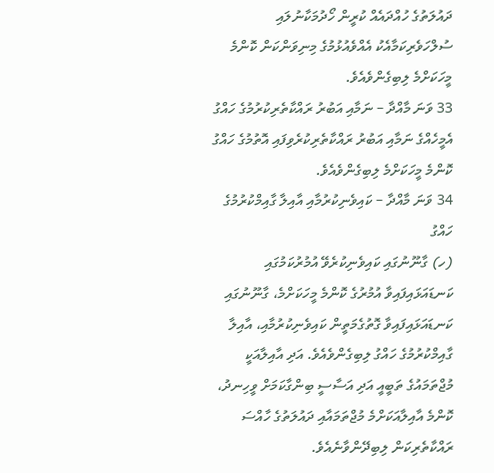ދައުލަތުގެ ހުއްދައެއް ކުރީން ހޯދުމަކާނުލައި ސުލްހަވެރިކަމާއެކު އެއްވެއުޅުމުގެ މިނިވަންކަން ކޮންމެ މީހަކަށްމެ ލިބިގެންވެއެވެ.
33 ވަނަ މާއްދާ – ނަމާއި އަބުރު ރައްކާތެރިކުރުމުގެ ހައްގު
އެމީހެއްގެ ނަމާއި އަބުރު ރައްކާތެރިކުރެވިފައި އޮތުމުގެ ހައްގު ކޮންމެ މީހަކަށްމެ ލިބިގެންވެއެވެ.
34 ވަނަ މާއްދާ – ކައިވެނިކުރުމާއި އާއިލާ ގާއިމްކުރުމުގެ ހައްގު
(ހ) ގާނޫނުގައި ކައިވެނިކުރެވޭ އުމުރުކަމުގައި ކަނޑައަޅައިފައިވާ އުމުރުގެ ކޮންމެ މީހަކަށްމެ، ގާނޫނުގައި ކަނޑައަޅައިފައިވާ ގޮތުގެމަތީން ކައިވެނިކުރުމާއި، އާއިލާ ގާއިމްކުރުމުގެ ހައްގު ލިބިގެންވެއެވެ. އަދި އާއިލާއަކީ މުޖްތަމައުގެ ތަބީއީ އަދި އަސާސީ ބިންގާކަމަށް ވީހިނދު، ކޮންމެ އާއިލާއަކަށްމެ މުޖްތަމައާއި ދައުލަތުގެ ހާއްސަ ރައްކާތެރިކަން ލިބިދޭންވާނެއެވެ.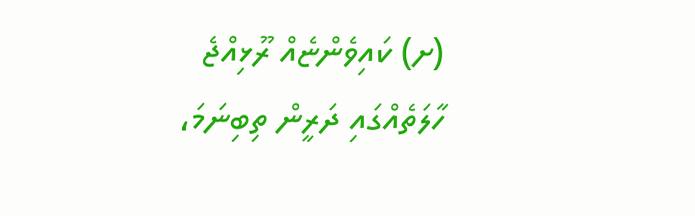(ށ) ކައިވެންޏެއް ރޫޅިއްޖެ ހާލަތެއްގައި ދަރީން ތިބިނަމަ،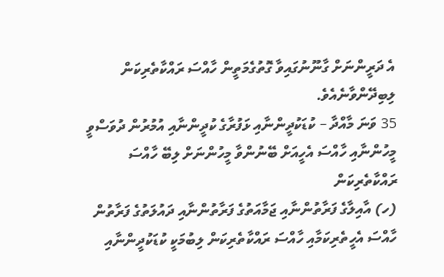އެ ދަރީންނަށް ގާނޫނުގައިވާ ގޮތުގެމަތީން ހާއްސަ ރައްކާތެރިކަން ލިބިދޭންވާނެއެވެ.
35 ވަނަ މާއްދާ – ކުޑަކުދީންނާއި ޅަފުރާގެ ކުދީންނާއި އުމުރުން ދުވަސްވީ މީހުންނާއި ހާއްސަ އެހީއަށް ބޭނުންވާ މީހުންނަށް ލިބޭ ހާއްސަ ރައްކާތެރިކަން
(ހ) އާއިލާގެ ފަރާތުންނާއި ޖަމާއަތުގެ ފަރާތުންނާއި ދައުލަތުގެ ފަރާތުން ހާއްސަ އެހީތެރިކަމާއި ހާއްސަ ރައްކާތެރިކަން ލިބުމަކީ ކުޑަކުދީންނާއި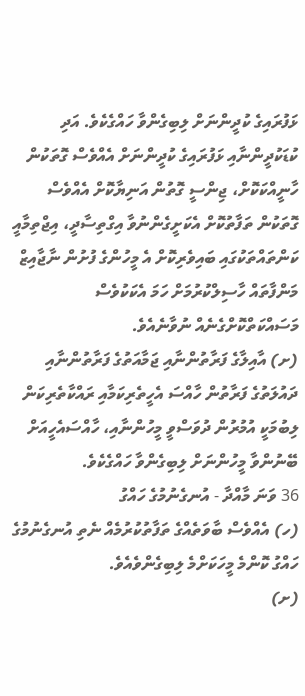ޅަފުރައިގެ ކުދީންނަށް ލިބިގެންވާ ހައްގެކެވެ. އަދި ކުޑަކުދީންނާއި ޅަފުރައިގެ ކުދީންނަށް އެއްވެސް ގޮތަކުން ހާނީއްކަކޮށް، ޖިންސީ ގޮތުން އަނިޔާކޮށް އެއްވެސް ގޮތަކުން ތަފާތުކޮށް އެކަށީގެންނުވާ އިގްތިސާދީ، އިޖްތިމާއީ ކަންތައްތަކުގައި ބައިވެރިކޮށް އެ މީހުންގެ ފުށުން ނާޖާއިޒް މަންފާތައް ހާސިލްކުރުމަށް ހަމަ އެކަކުވެސް މަސައްކަތްކޮށްގެނެއް ނުވާނެއެވެ.
(ށ) އާއިލާގެ ފަރާތުންނާއި ޖަމާއަތުގެ ފަރާތުންނާއި ދައުލަތުގެ ފަރާތުން ހާއްސަ އެހީތެރިކަމާއި ރައްކާތެރިކަން ލިބުމަކީ އުމުރުން ދުވަސްވީ މީހުންނާއި، ހާއްސައެހީއަށް ބޭނުންވާ މީހުންނަށް ލިބިގެންވާ ހައްގެކެވެ.
36 ވަނަ މާއްދާ - އުނގެނުމުގެ ހައްގު
(ހ) އެއްވެސް ބާވަތެއްގެ ތަފާތުކުރުމެއް ނެތި އުނގެނުމުގެ ހައްގު ކޮންމެ މީހަކަށްމެ ލިބިގެންވެއެވެ.
(ށ)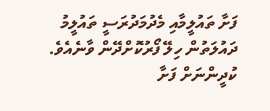ފަށާ ތައުލީމާއި މެދުމަދުރަސީ ތައުލީމު ދައުލަތުން ހިލޭ ފޯރުކޮށްދޭން ވާނެއެވެ. ކުދީންނަށް ފަށާ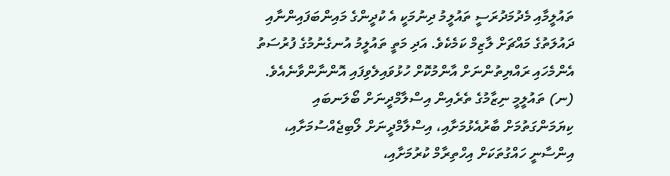ތައުލީމާއި މެދުމަދުރަސީ ތައުލީމު ދިނުމަކީ އެ ކުދީންގެ މައިންބަފައިންނާއި ދައުލަތުގެ މައްޗަށް ލާޒިމް ކަމެކެވެ. އަދި މަތީ ތައުލީމު އުނގެނުމުގެ ފުރުސަތު އެންމެހައި ރައްޔިތުންނަށް އާންމުކޮށް ހުޅުވައިލެވިފައި އޮންނާންވާނެއެވެ.
(ނ) ތައުލީމީ ނިޒާމުގެ ތެރެއިން އިސްލާމްދީނަށް ބޯލަނބައި ކިޔަމަންގަތުމަށް ބާރުއެޅުމަށާއި، އިސްލާމްދީނަށް ލޯބިޖެއްސުމަށާއި، އިންސާނީ ހައްގުތަކަށް އިހްތިރާމް ކުރުމަށާއި،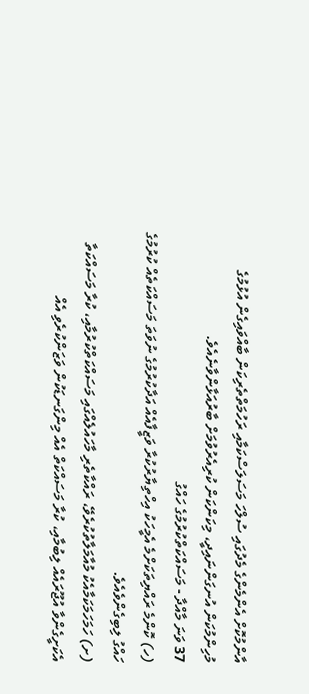އާންމުކޮށް އެންމެންގެ މެދުގައި ސުލްހަ މަސަލަސްކަމާއި ރަހުމަތްތެރިކަން ބާއްވައިގެން އުޅުމުގެ މުހިންމުކަން އުނގަންނައިދީ، މިކަންކަން ކުރިއެރުވުމަށް ބާރުއަޅާންވާނެއެވެ.
37 ވަނަ މާއްދާ - މަސައްކަތްކުރުމުގެ ހައްގު
(ހ) ކޮންމެ ރައްޔިތަކަށްމެ އެމީހަކު އިހްތިޔާރުކުރާ ވަޒީފާއެއް އަދާކުރުމުގެ ނުވަތަ މަސައްކަތެއް ކުރުމުގެ ހައްގު ލިބިގެންވެއެވެ.
(ށ) ހަމަހަމަކަމާއެކު މުއާމަލާތުކުރެވޭ، ރައްކާތެރި މާހައުލެއްގައި މަސައްކަތްކުރުމާއި، ކުރާ މަސައްކަތާ އެކަށީގެންވާ އުޖޫރައެއް ލިބުމާއި، ކުރާ މަސައްކަތް އެއް މިންގަނޑަކުން ވަޒަންކުރެވި އެއް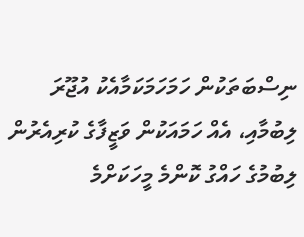ނިސްބަތަކުން ހަމަހަމަކަމާއެކު އުޖޫރަ ލިބުމާއި، އެއް ހަމައަކުން ވަޒީފާގެ ކުރިއެރުން ލިބުމުގެ ހައްގު ކޮންމެ މީހަކަށްމެ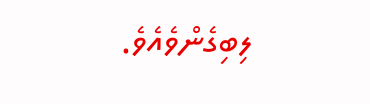ލިބިގެންވެއެވެ.